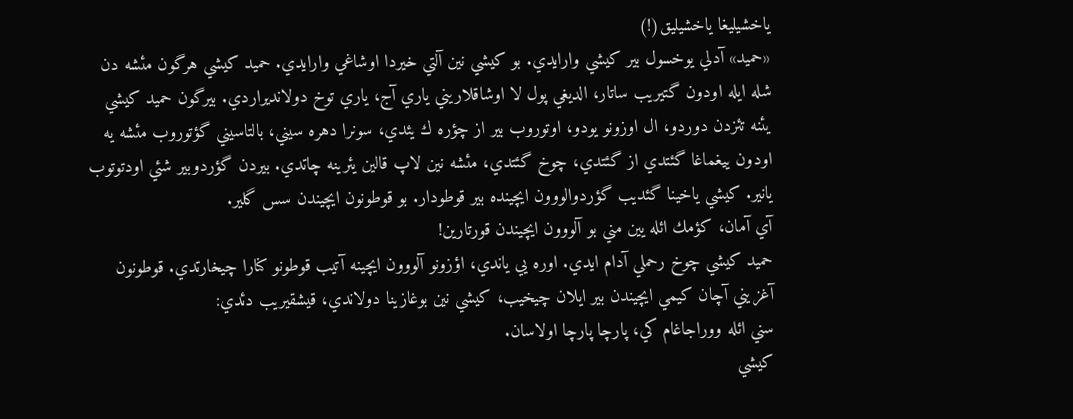ياخشيليغا ياخشيليق(!)
«حميد» آدلي يوخسول بير كيشي وارايدي. بو كيشي نين آلتي خيردا اوشاغي وارايدي. حميد كيشي هرگون مئشه دن شله ايله اودون گتيريب ساتار، الديغي پول لا اوشاقلاريني ياري آج، ياري توخ دولانديراردي. بيرگون حميد كيشي يئنه تئزدن دوردو، ال اوزونو يودو، اوتوروب بير از چؤره ك يئدي، سونرا دهره سيني، بالتاسيني گؤتوروب مئشه يه اودون ييغماغا گئتدي از گئتدي، چوخ گئتدي، مئشه نين لاپ قالين يئرينه چاتدي. بيردن گؤردوبير شئي اودتوتوب يانير. كيشي ياخينا گئديب گؤردوالووون ايچينده بير قوطودار. بو قوطونون ايچيندن سس گلير.
آي آمان، كؤمك ائله يين مني بو آلووون ايچيندن قورتارين!
حميد كيشي چوخ رحملي آدام ايدي. اوره يي ياندي، اؤزونو آلووون ايچينه آتيب قوطونو كنارا چيخارتدي. قوطونون آغزيني آچان كيمي ايچيندن بير ايلان چيخيب، كيشي نين بوغازينا دولاندي، قيشقيريب دئدي:
سني ائله ووراجاغام كي، پارچا پارچا اولاسان.
كيشي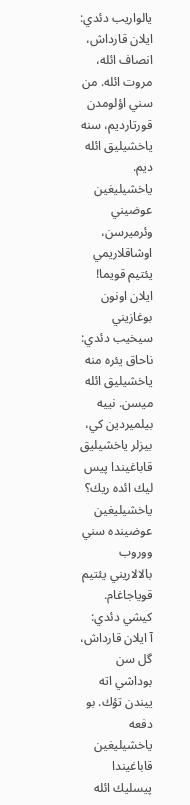يالواريب دئدي:
ايلان قارداش، انصاف ائله، مروت ائله. من سني اؤلومدن قورتارديم، سنه ياخشيليق ائله ديم. ياخشيليغين عوضيني وئرميرسن، اوشاقلاريمي يئتيم قويما!
ايلان اونون بوغازيني سيخيب دئدي:
ناحاق يئره منه ياخشيليق ائله ميسن. نييه بيلميردين كي، بيزلر ياخشيليق قاباغيندا پيس ليك ائده ريك؟ ياخشيليغين عوضينده سني ووروب بالالاريني يئتيم قوياجاغام.
كيشي دئدي:
آ ايلان قارداش، گل سن بوداشي اته ييندن تؤك. بو دفعه ياخشيليغين قاباغيندا پيسليك ائله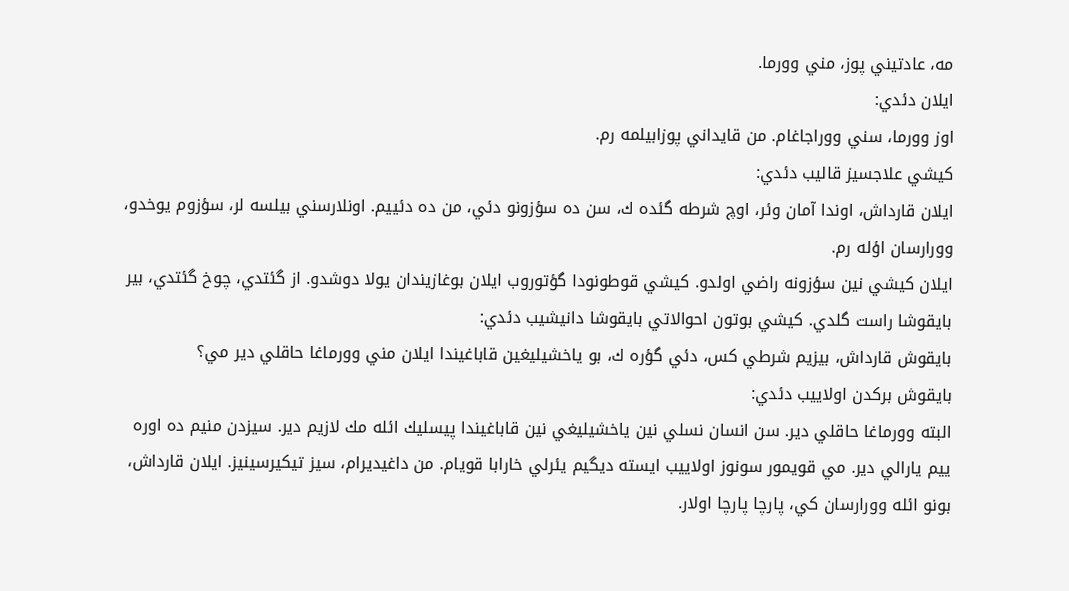مه، عادتيني پوز، مني وورما.
ايلان دئدي:
اوز وورما، سني ووراجاغام. من قايداني پوزابيلمه رم.
كيشي علاجسيز قاليب دئدي:
ايلان قارداش، اوندا آمان وئر، اوچ شرطه گئده ك، سن ده سؤزونو دئي، من ده دئييم. اونلارسني بيلسه لر، سؤزوم يوخدو، وورارسان اؤله رم.
ايلان كيشي نين سؤزونه راضي اولدو. كيشي قوطونودا گؤتوروب ايلان بوغازيندان يولا دوشدو. از گئتدي، چوخ گئتدي، بير بايقوشا راست گلدي. كيشي بوتون احوالاتي بايقوشا دانيشيب دئدي:
بايقوش قارداش، بيزيم شرطي كس، دئي گؤره ك، بو ياخشيليغين قاباغيندا ايلان مني وورماغا حاقلي دير مي؟
بايقوش بركدن اولاييب دئدي:
البته وورماغا حاقلي دير. سن انسان نسلي نين ياخشيليغي نين قاباغيندا پيسليك ائله مك لازيم دير. سيزدن منيم ده اوره ييم يارالي دير. مي قويمور سونوز اولاييب ايسته ديگيم يئرلي خارابا قويام. من داغيديرام، سيز تيكيرسينيز. ايلان قارداش، بونو ائله وورارسان كي، پارچا پارچا اولار.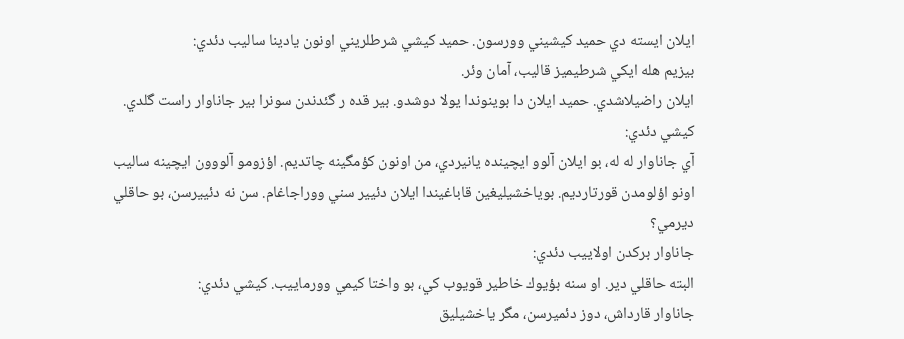ايلان ايسته دي حميد كيشيني وورسون. حميد كيشي شرطلريني اونون يادينا ساليب دئدي:
بيزيم هله ايكي شرطيميز قاليب، آمان وئر.
ايلان راضيلاشدي. حميد ايلان دا بوينوندا يولا دوشدو. بير قده ر گئدندن سونرا بير جاناوار راست گلدي.
كيشي دئدي:
آي جاناوار له له، بو ايلان آلوو ايچينده يانيردي، من اونون كؤمگينه چاتديم. اؤزومو آلووون ايچينه ساليب اونو اؤلومدن قورتارديم. بوياخشيليغين قاباغيندا ايلان دئيير سني ووراجاغام. سن نه دئييرسن، بو حاقلي ديرمي؟
جاناوار بركدن اولاييب دئدي:
البته حاقلي دير. او سنه بؤيوك خاطير قويوب كي، بو واختا كيمي وورماييب. كيشي دئدي:
جاناوار قارداش، دوز دئميرسن، مگر ياخشيليق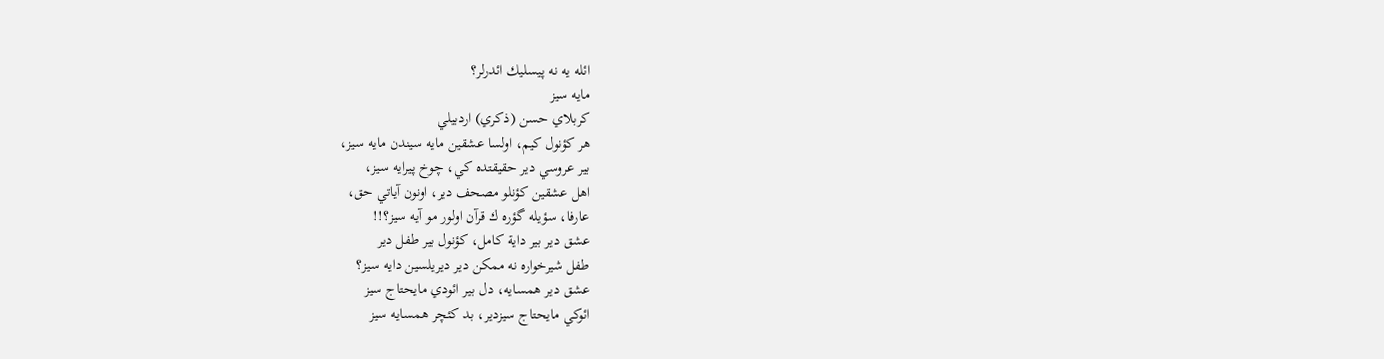ائله يه نه پيسليك ائدرلر؟
مايه سيز
كربلاي حسن (ذكري) اردبيلي
هر كؤنول كيم، اولسا عشقين مايه سيندن مايه سيز،
بير عروسي دير حقيقتده كي، چوخ پيرايه سيز،
اهل عشقين كؤنلو مصحف دير، اونون آياتي حق،
عارفا، سؤيله گؤره ك قرآن اولور مو آيه سيز؟!!
عشق دير بير داية كامل، كؤنول بير طفل دير
طفل شيرخواره نه ممكن دير ديريلسين دايه سيز؟
عشق دير همسايه، دل بير ائودي مايحتاج سيز
ائوكي مايحتاج سيزدير، بد كئچر همسايه سيز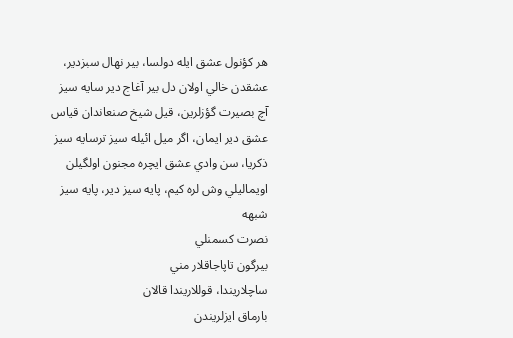هر كؤنول عشق ايله دولسا، بير نهال سبزدير،
عشقدن خالي اولان دل بير آغاج دير سايه سيز
آچ بصيرت گؤزلرين، قيل شيخ صنعاندان قياس
عشق دير ايمان، اگر ميل ائيله سيز ترسايه سيز
ذكريا، سن وادي عشق ايچره مجنون اولگيلن
اويماليلي وش لره كيم، پايه سيز دير، پايه سيز
شبهه
نصرت كسمنلي
بيرگون تاپاجاقلار مني
ساچلاريندا، قوللاريندا قالان
بارماق ايزلريندن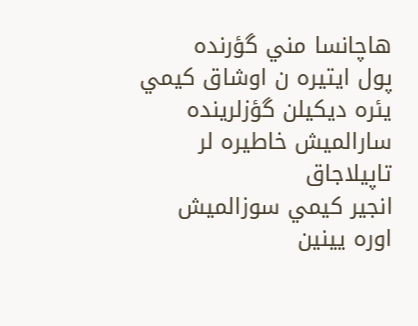هاچانسا مني گؤرنده
پول ايتيره ن اوشاق كيمي
يئره ديكيلن گؤزلرينده
سارالميش خاطيره لر تاپيلاجاق
انجير كيمي سوزالميش
اوره يينين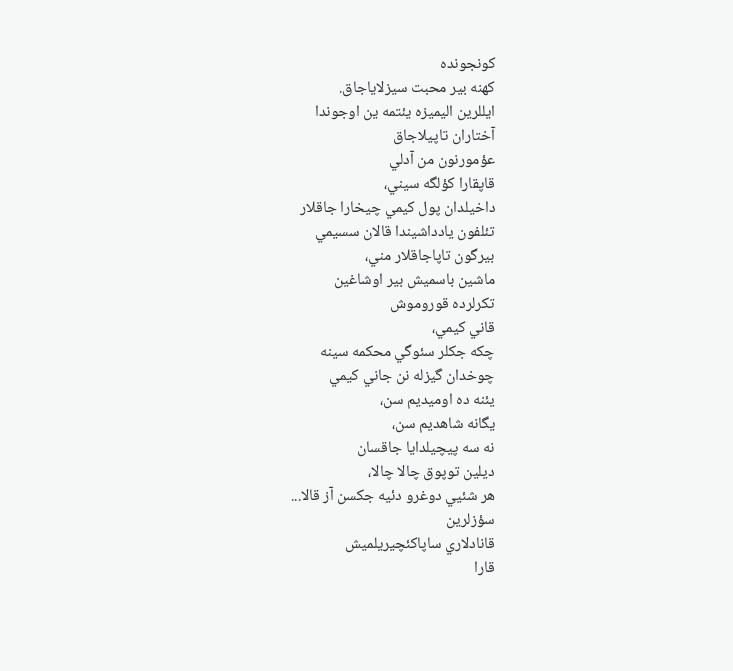كونجونده
كهنه بير محبت سيزلاياجاق.
ايللرين اليميزه يئتمه ين اوجوندا
آختاران تاپيلاجاق
عؤمورنون من آدلي
قاپقارا كؤلگه سيني،
داخيلدان پول كيمي چيخارا جاقلار
تئلفون يادداشيندا قالان سسيمي
بيرگون تاپاجاقلار مني،
ماشين باسميش بير اوشاغين
تكرلرده قوروموش
قاني كيمي،
چكه جكلر سئوگي محكمه سينه
چوخدان گيزله نن جاني كيمي
يئنه ده اوميديم سن،
يگانه شاهديم سن،
نه سه پيچيلدايا جاقسان
ديلين توپوق چالا چالا،
هر شئيي دوغرو دئيه جكسن آز قالا...
سؤزلرين
قانادلاري ساپاكئچيريلميش
قارا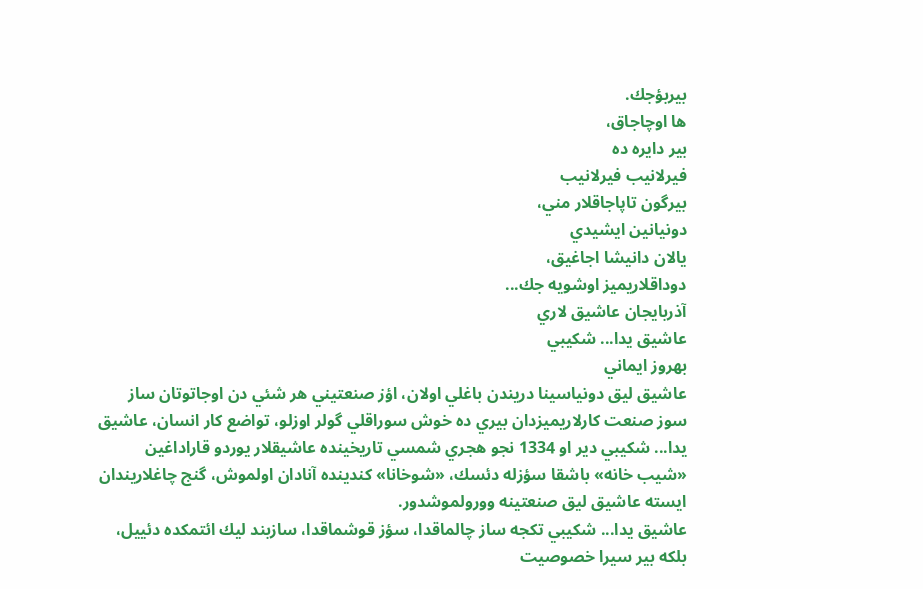بيربؤجك.
ها اوچاجاق،
بير دايره ده
فيرلانيب فيرلانيب
بيرگون تاپاجاقلار مني،
دونيانين ايشيدي
يالان دانيشا اجاغيق،
دوداقلاريميز اوشويه جك...
آذربايجان عاشيق لاري
عاشيق يدا... شكيبي
بهروز ايماني
عاشيق ليق دونياسينا دريندن باغلي اولان، اؤز صنعتيني هر شئي دن اوجاتوتان ساز سوز صنعت كارلاريميزدان بيري ده خوش سوراقلي گولر اوزلو، تواضع كار انسان، عاشيق يدا... شكيبي دير او 1334 نجو هجري شمسي تاريخينده عاشيقلار يوردو قاراداغين «شيب خانه» باشقا سؤزله دئسك، «شوخانا» كندينده آنادان اولموش، گنج چاغلاريندان ايسته عاشيق ليق صنعتينه وورولموشدور.
عاشيق يدا... شكيبي تكجه ساز چالماقدا، سؤز قوشماقدا، سازبند ليك ائتمكده دئييل، بلكه بير سيرا خصوصيت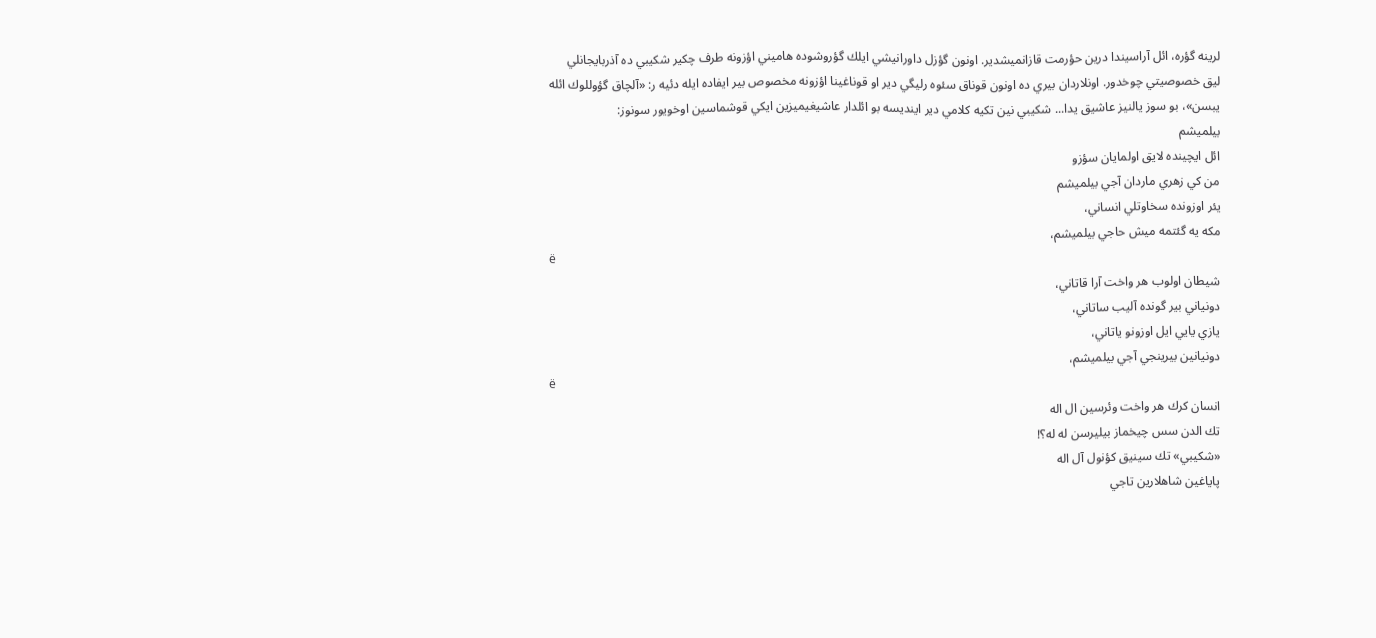لرينه گؤره، ائل آراسيندا درين حؤرمت قازانميشدير. اونون گؤزل داورانيشي ايلك گؤروشوده هاميني اؤزونه طرف چكير شكيبي ده آذربايجانلي ليق خصوصيتي چوخدور. اونلاردان بيري ده اونون قوناق سئوه رليگي دير او قوناغينا اؤزونه مخصوص بير ايفاده ايله دئيه ر: «آلچاق گؤوللوك ائله يبسن»، بو سوز يالنيز عاشيق يدا... شكيبي نين تكيه كلامي دير اينديسه بو ائلدار عاشيغيميزين ايكي قوشماسين اوخويور سونوز:
بيلميشم
ائل ايچينده لايق اولمايان سؤزو
من كي زهري ماردان آجي بيلميشم
يئر اوزونده سخاوتلي انساني،
مكه يه گئتمه ميش حاجي بيلميشم،
ë
شيطان اولوب هر واخت آرا قاتاني،
دونياني بير گونده آليب ساتاني،
يازي يايي ايل اوزونو ياتاني،
دونيانين بيرينجي آجي بيلميشم،
ë
انسان كرك هر واخت وئرسين ال اله
تك الدن سس چيخماز بيليرسن له له؟!
«شكيبي» تك سينيق كؤنول آل اله
پاياغين شاهلارين تاجي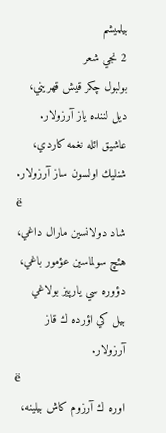بيلميشم
2 نجي شعر
بولبول چكر قيش قهريني،
ديل لننده ياز آرزولار.
عاشيق ائله نغمه كاردي،
شنليك اولسون ساز آرزولار.
ë
شاد دولانسين مارال داغي،
هئچ سولماسين عؤمور باغي،
دؤوره سي يارپيز بولاغي
بيل كي اؤرده ك قاز آرزولار.
ë
اوره ك آرزوم كاش بيلينه،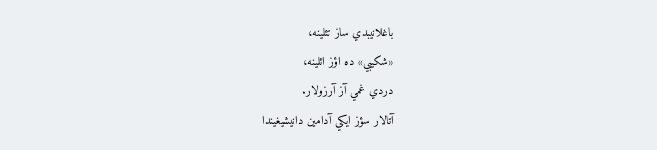باغلانيبدي ساز تئلينه،
«شكيبي» ده اؤز ائلينه،
دردي غمي آز آرزولار.
آتالار سؤز ايكي آدامين دانيشيغيندا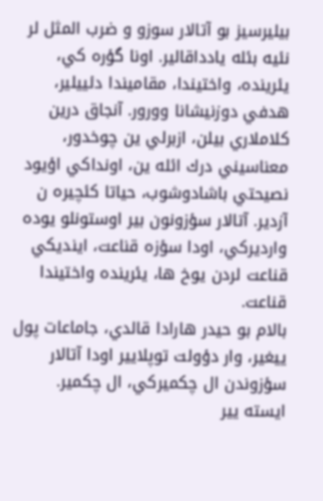بيليرسيز بو آتالار سوزو و ضرب المثل لر نئيه بئله يادداقالير. اونا گؤره كي، يئرينده، واختيندا، مقاميندا دئييلير، هدفي دوزنيشانا وورور. آنجاق درين كلاملاري بيلن، ازبرلي ين چوخدور، معناسيني درك ائله ين، اونداكي اؤيود نصيحتي باشادوشوب، حياتا كئچيره ن آزدير. آتالار سؤزونون بير اوستونلو يوده وارديركي، اودا سؤزه قناعت، اينديكي قناعت لردن يوخ ها، يئرينده واختيندا قناعت.
بالام بو حيدر هارادا قالدي، جاماعات پول ييغير، وار دؤولت توپلايير اودا آتالار سؤزوندن ال چكميركي، ال چكمير. ايسته يير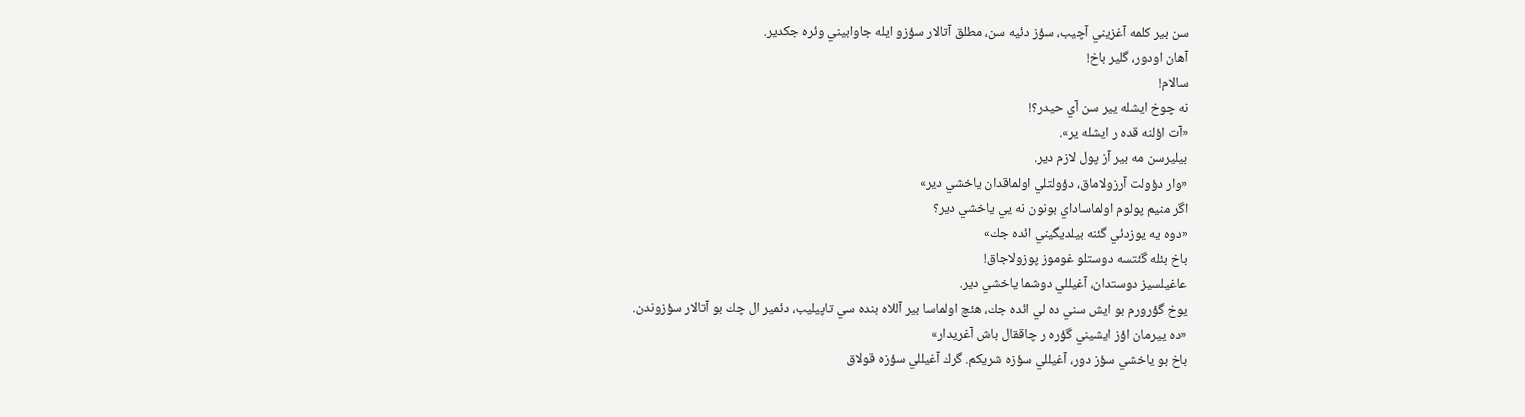سن بير كلمه آغزيني آچيب، سؤز دئيه سن، مطلق آتالار سؤزو ايله جاوابيني وئره جكدير.
آهان اودور، گلير باخ!
سالام!
نه چوخ ايشله يير سن آي حيدر؟!
«آت اؤلنه قده ر ايشله ير».
بيليرسن مه بير آز پول لازم دير.
«وار دؤولت آرزولاماق، دؤولتلي اولماقدان ياخشي دير»
اگر منيم پولوم اولماساداي بونون نه يي ياخشي دير؟
«دوه يه يوزدئي گئنه بيلديگيني ائده جك»
باخ بئله گئتسه دوستلو غوموز پوزولاجاق!
عاغيلسيز دوستدان، آغيللي دوشما ياخشي دير.
يوخ گؤرورم بو ايش سني ده لي ائده جك، هئچ اولماسا بير آللاه بنده سي تاپيليب، دئمير ال چك بو آتالار سؤزوندن.
«ده ييرمان اؤز ايشيني گؤره ر چاققال باش آغريدار»
باخ بو ياخشي سؤز دور، آغيللي سؤزه شريكم. گرك آغيللي سؤزه قولاق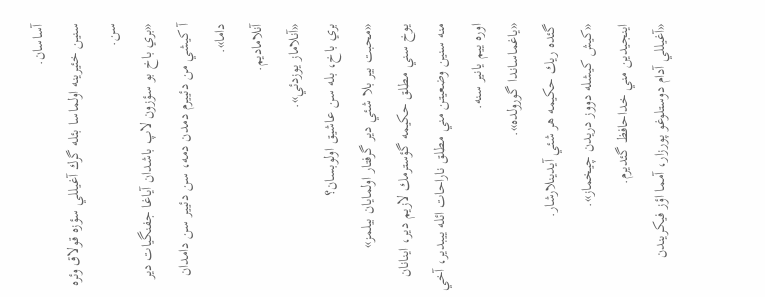آساسان.
سنين خئيرينه اولماسا بئله گرك آغيللي سؤزه قولاق وئره سن.
«بري باخ بو سؤزون لاپ باشدان آياغا جفنگيات دير
آ كيشي من دئييرم دمدن دمه، سن دئيير سن دامدان داما».
آنلاماديم.
«آنلاماز يوزدئي».
بري باخ، بله سن عاشيق اولوبسان؟
«محبت بير بلا شئي دير گرفتار اولمايان بيلمز»
يوخ سني مطلق حكيمه گؤسترمك لازيم دير، اينانان منه سنين وضعيتن مني مطلق ناراحات ائله ييبدير، آخي اوره ييم يانير سنه.
«ياغماساندا گورولده».
گئده ريك حكيمه هر شئي آيدينلارشار.
«كيش كيشله دووز دريدن چيخماز».
اينجيدين مني خداحافظ گئديرم.
«آغيللي آدام دوستلوغو پورزار، آمما اؤز فيكريندن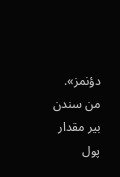دؤنمز».
من سندن بير مقدار پول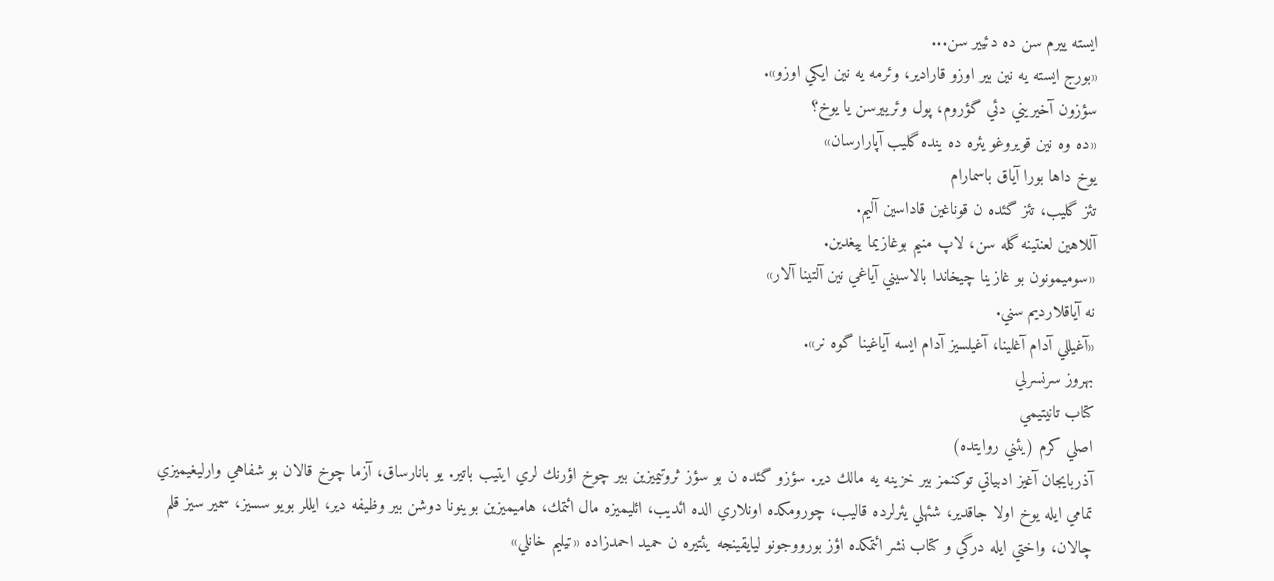ايسته ييرم سن ده دئيير سن...
«بورج ايسته يه نين بير اوزو قارادير، وئرمه يه نين ايكي اوزو».
سؤزون آخيريني دئي گؤروم، پول وئرييرسن يا يوخ؟
«ده وه نين قويروغو يئره ده ينده گليب آپارارسان»
يوخ داها بورا آياق باسمارام
تئز گليب، تئز گئده ن قوناغين قاداسين آليم.
آللاهين لعنتينه گله سن، لاپ منيم بوغازيما ييغدين.
«سوميمونون بو غازينا چيخاندا بالاسيني آياغي نين آلتينا آلار»
نه آياقلارديم سني.
«آغيللي آدام آغلينا، آغيلسيز آدام ايسه آياغينا گوه نر».
بهروز سرنسرلي
كتاب تانيتيمي
اصلي كرم (يئني روايتده)
آذربايجان آغيز ادبياتي توكنمز بير خزينه يه مالك دير. سؤزو گئده ن بو سؤز ثروتيميزين بير چوخ اؤرنك لري ايتيب باتير. يو بانارساق، آزما چوخ قالان بو شفاهي وارليغيميزي تمامي ايله يوخ اولا جاقدير، شئهلي يئرلرده قاليب، چورومكده اونلاري الده ائديب، ائليميزه مال ائتمك، هاميميزين بوينونا دوشن بير وظيفه دير، ايللر بويو سسيز، سمير سيز قلم چالان، واختي ايله درگي و كتاب نشر ائتمكده اؤز بورووجونو ليايقينجه يئتيره ن حميد احمدزاده «تيليم خانلي»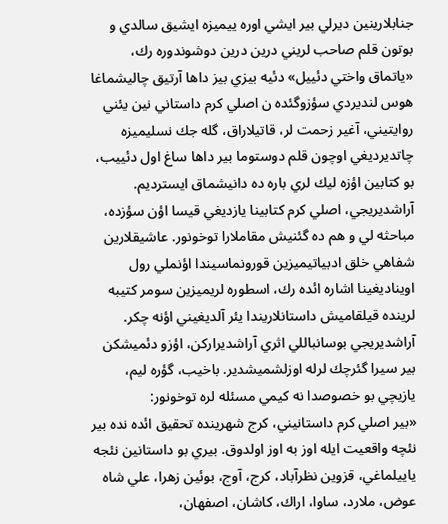جنابلارينين ديرلي بير ايشي اوره ييميزه ايشيق سالدي و بوتون قلم صاحب لريني درين درين دوشوندوره رك، «ياتماق واختي دئييل» دئيه بيزي بيز داها آرتيق چاليشماغا هوس لنديردي سؤزوگئده ن اصلي كرم داستاني نين يئني روايتيني، آغير زحمت لر، قاتيلاراق، گله جك نسليميزه چاتديرديغي اوچون قلم دوستوما بير داها ساغ اول دئييب، بو كتابين اؤزه ليك لري باره ده دانيشماق ايسترديم.
آراشديريجي، اصلي كرم كتابينا يازديغي قيسا اؤن سؤزده، مباحثه لي و هم ده گئنيش مقاملارا توخونور. عاشيقلارين شفاهي خلق ادبياتيميزين قورونماسيندا اؤنملي رول اويناديغينا اشاره ائده رك، اسطوره لريميزين سومر كتيبه لرينده قيلقاميش داستانلاريندا يئر آلديغيني اؤنه چكر.
آراشديريجي بوسانباللي اثري آراشديراركن، اؤزو دئميشكن بير سيرا گئرچك لرله اوزلشميشدير. باخيب، گؤره ليم، يازيچي بو خصوصدا نه كيمي مسئله لره توخونور:
«بير اصلي كرم داستانيني، كرج شهرينده تحقيق ائده نده بير نئچه واقعيت ايله اوز به اوز اولدوق. بيري بو داستانين نئجه ياييلماغي، قزوين نظرآباد، كرج، آوج، بوئين زهرا، علي شاه عوض، ملارد، ساوا، اراك، كاشان، اصفهان،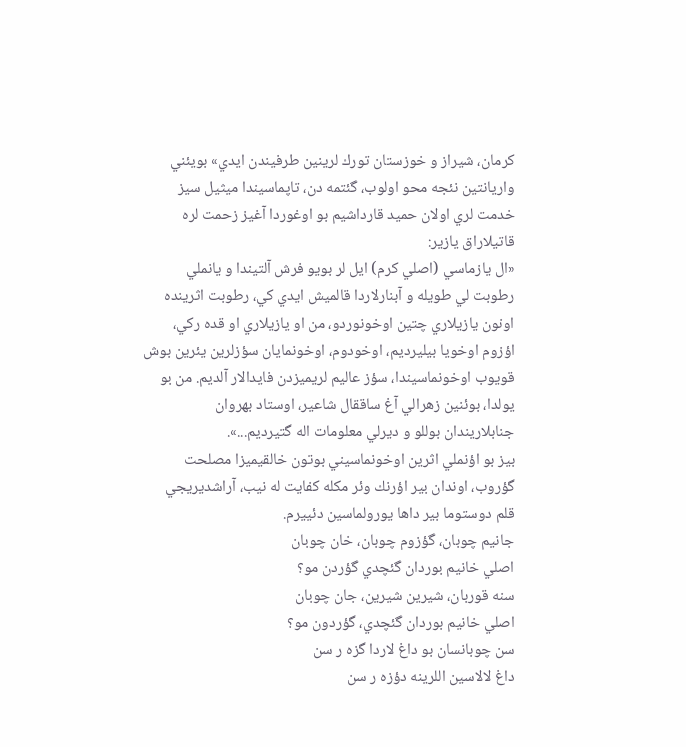كرمان، شيراز و خوزستان تورك لرينين طرفيندن ايدي» بويئني واريانتين نئجه محو اولوب، گئتمه دن، تاپماسيندا ميثيل سيز خدمت لري اولان حميد قارداشيم بو اوغوردا آغيز زحمت لره قاتيلاراق يازير:
«ال يازماسي (اصلي كرم) ايل لر بويو فرش آلتيندا و يانملي رطوبت لي طويله و آبنارلاردا قالميش ايدي كي، رطوبت اثرينده اونون يازيلاري چتين اوخونوردو، من او يازيلاري او قده ركي، اؤزوم اوخويا بيليرديم، اوخودوم، اوخونمايان سؤزلرين يئرين بوش قويوب اوخونماسيندا، سؤز عاليم لريميزدن فايدالار آلديم. من بو يولدا، بوئنين زهرالي آغ ساققال شاعير، اوستاد بهروان جنابلاريندان بوللو و ديرلي معلومات اله گتيرديم...».
بيز بو اؤنملي اثرين اوخونماسيني بوتون خالقيميزا مصلحت گؤروب، اوندان بير اؤرنك وئر مكله كفايت له نيب، آراشديريجي قلم دوستوما بير داها يورولماسين دئييرم.
جانيم چوبان، گؤزوم چوبان، خان چوبان
اصلي خانيم بوردان گئچدي گؤردن مو؟
سنه قوربان، شيرين شيرين، جان چوبان
اصلي خانيم بوردان گئچدي، گؤردون مو؟
سن چوبانسان بو داغ لاردا گزه ر سن
داغ لالاسين اللرينه دؤزه ر سن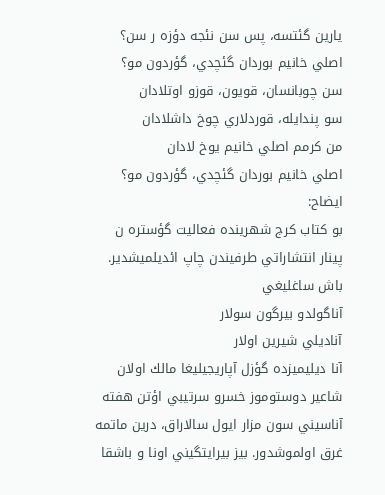يارين گئتسه، پس سن نئجه دؤزه ر سن؟
اصلي خانيم بوردان گئچدي، گؤردون مو؟
سن چوبانسان، قويون، قوزو اوتلادان
سو پندايله، قوردلاري چوخ داشلادان
من كرمم اصلي خانيم يوخ لادان
اصلي خانيم بوردان گئچدي، گؤردون مو؟
ايضاح:
بو كتاب كرج شهرينده فعاليت گؤستره ن پينار انتشاراتي طرفيندن چاپ ائديلميشدير.
باش ساغليغي
آناگولدو بيرگون سولار
آناديلي شيرين اولار
آنا ديليميزده گؤزل آپاريجيليغا مالك اولان شاعير دوستوموز خسرو سرتيبي اؤتن هفته آناسيني سون مزار ايول سالاراق، درين ماتمه غرق اولموشدور. بيز بيرايتگيني اونا و باشقا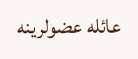عائله عضولرينه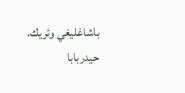باشاغليغي وئريك.
حيدربابا